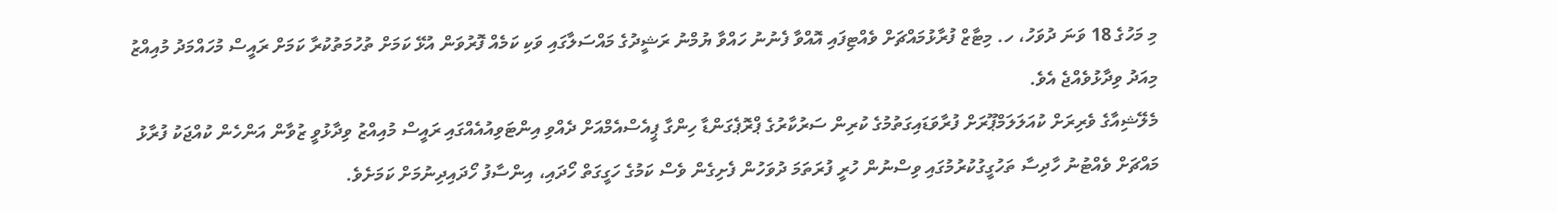މި މަހުގެ 18 ވަނަ ދުވަހު، ހ. މިޓާޒް ފުރާޅުމައްޗަށް ވެއްޓިފައި އޮއްވާ ފެނުނު ހައްވާ ޔުމްނު ރަޝީދުގެ މައްސަލާގައި ވަކި ކަމެއް ފޮރުވަން އުޅޭ ކަމަށް ތުހުމަތުކުރާ ކަމަށް ރައީސް މުހައްމަދު މުއިއްޒު މިއަދު ވިދާޅުވެއްޖެ އެވެ.
މެލޭޝިއާގެ ވެރިރަށް ކުއަލަލަމްޕޫރަށް ފުރާވަޑައިގަތުމުގެ ކުރިން ސަރުކާރުގެ ޕްރޮޕެގަންޑާ ހިންގާ ޕީއެސްއެމްއަށް ދެއްވި އިންޓަވިއުއެއްގައި ރައީސް މުއިއްޒު ވިދާޅުވީ ޒުވާން އަންހެން ކުއްޖަކު ފުރާޅު މައްޗަށް ވެއްޓުނު ހާދިސާ ތަހުގީގުކުރުމުގައި ވިސްނުން ހުރީ ފުރަތަމަ ދުވަހުން ފެށިގެން ވެސް ކަމުގެ ހަގީގަތް ހޯދައި، އިންސާފު ހޯދައިދިނުމަށް ކަމަށެވެ.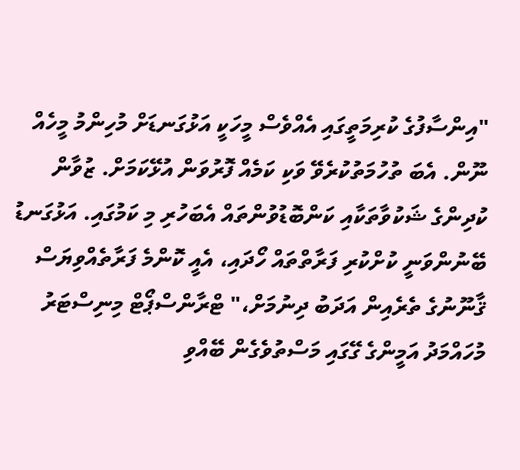"އިންސާފުގެ ކުރިމަތީގައި އެއްވެސް މީހަކީ އަޅުގަނޑަށް މުހިންމު މީހެއް ނޫން. އެބަ ތުހުމަތުކުރެވޭ ވަކި ކަމެއް ފޮރުވަން އުޅޭކަމަށް. ޒުވާން ކުދިންގެ ޝަކުވާތަކާއި ކަންބޮޑުވުންތައް އެބަހުރި މި ކަމުގައި. އަޅުގަނޑު ބޭނުންވަނީ ކުށްކުރި ފަރާތްތައް ހޯދައި، އެއީ ކޮންމެ ފަރާތެއްވިޔަސް ޤާނޫނުގެ ތެރެއިން އަދަބު ދިނުމަށް،" ޓްރާންސްޕޯޓް މިނިސްޓަރު މުހައްމަދު އަމީންގެ ގޭގައި މަސްތުވެގެން ބޭއްވި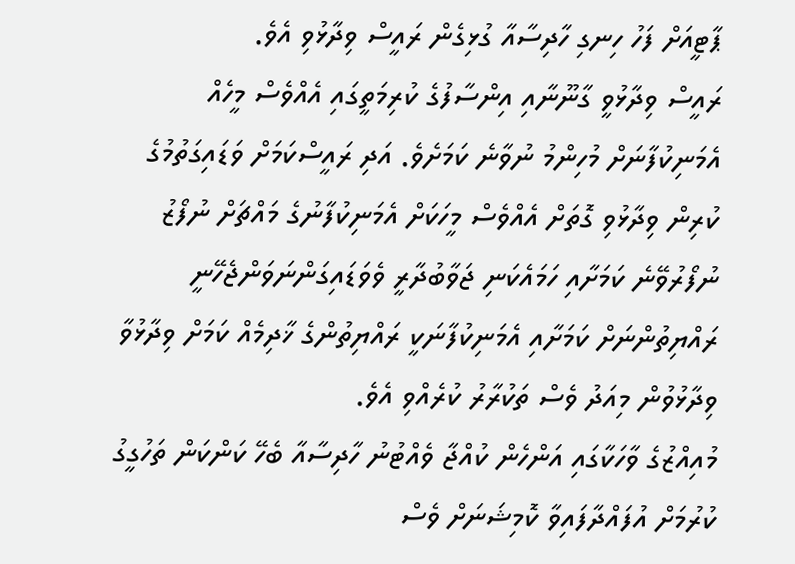ޕާޓީއަށް ފަހު ހިނގި ހާދިސާއާ ގުޅިގެން ރައީސް ވިދާޅުވި އެވެ.
ރައީސް ވިދާޅުވީ ގާނޫނާއި އިންސާފުގެ ކުރިމަތީގައި އެއްވެސް މީހެއް އެމަނިކުފާނަށް މުހިންމު ނުވާނެ ކަމަށެވެ. އަދި ރައީސްކަމަށް ވަޑައިގަތުމުގެ ކުރިން ވިދާޅުވި ގޮތަށް އެއްވެސް މީހަކަށް އެމަނިކުފާނުގެ މައްޗަށް ނުފޯޒު ނުފޯރުވޭނެ ކަމަށާއި ހަމައެކަނި ޖަވާބުދާރީ ވެވަޑައިގަންނަވަންޖެހޭނީ ރައްޔިތުންނަށް ކަމަށާއި އެމަނިކުފާނަކީ ރައްޔިތުންގެ ޚާދިމެއް ކަމަށް ވިދާޅުވާ ވިދާޅުވުން މިއަދު ވެސް ތަކުރާރު ކުރެއްވި އެވެ.
މުއިއްޒުގެ ވާހަކާގައި އަންހެން ކުއްޖާ ވެއްޓުނު ހާދިސާއާ ބެހޭ ކަންކަން ތަހުގީގު ކުރުމަށް އުފައްދާފައިވާ ކޮމިޝަނަށް ވެސް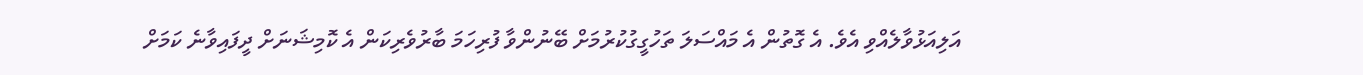އަލިއަޅުވާލެއްވި އެވެ. އެ ގޮތުން އެ މައްސަލަ ތަހުގީގުކުރުމަށް ބޭނުންވާ ފުރިހަމަ ބާރުވެރިކަން އެ ކޮމިޝަނަށް ދީފައިވާނެ ކަމަށް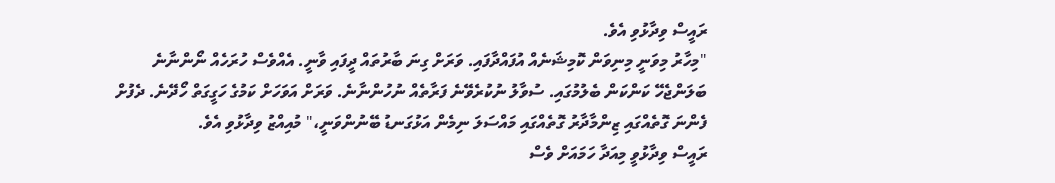ރައީސް ވިދާޅުވި އެވެ.
"މިހާރު މިވަނީ މިނިވަން ކޮމިޝަނެއް އުފައްދާފައި. ވަރަށް ގިނަ ބާރުތައް ދީފައި ވާނީ. އެއްވެސް ހުރަހެއް ނޯންނާނެ ބަލަންޖެހޭ ކަންކަން ބެލުމުގައި. ސުވާލު ނުކުރެވޭނެ ފަރާތެއް ނުހުންނާނެ. ވަރަށް އަވަހަށް ކަމުގެ ހަގީގަތް ހޯދޭނެ. ދެފުށް ފެންނަ ގޮތެއްގައި ޒިންމާދާރު ގޮތެއްގައި މައްސަލަ ނިމެން އަޅުގަނޑު ބޭނުންވަނީ،" މުއިއްޒު ވިދާޅުވި އެވެ.
ރައީސް ވިދާޅުވީ މިއަދާ ހަމައަށް ވެސް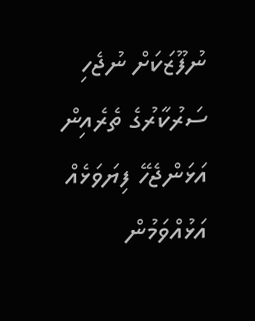ނުފޫޒަކަށް ނުޖެހި ސަރުކާރުގެ ތެރެއިން އަޅަންޖެހޭ ފިޔަވަޅެއް އަޅުއްވަމުން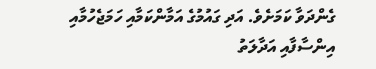ގެންދަވާ ކަމަށެވެ. އަދި ގައުމުގެ އަމާންކަމާއި ހަމަޖެހުމާއި އިންސާފާއި އަދާލަތު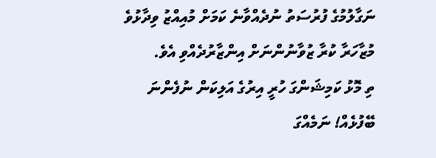ނަގާލުމުގެ ފުރުސަތު ނުދެއްވާނެ ކަމަށް މުއިއްޒު ވިދާޅުވެ މުޒާހަރާ ކުރާ ޒުވާނުންނަށް އިންޒާރުދެއްވި އެވެ.
ތި މޮޅު ކަމިޝަންގަ ހުރީ އިރުގެ އަލިކަން ނުފެންނަ ބޭފުޅެއް! ނަމެއްގަ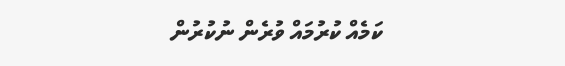ކަމެއް ކުރުމައް ވުރެން ނުކުރުން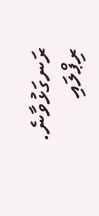ރަނގަޅުވާނެ.
ރިޕްލައި